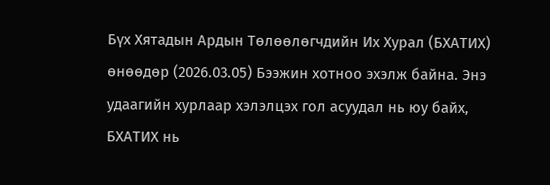Бүх Хятадын Ардын Төлөөлөгчдийн Их Хурал (БХАТИХ) өнөөдөр (2026.03.05) Бээжин хотноо эхэлж байна. Энэ удаагийн хурлаар хэлэлцэх гол асуудал нь юу байх, БХАТИХ нь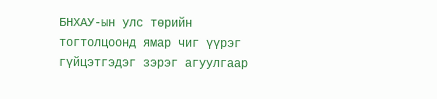БНХАУ-ын улс төрийн тогтолцоонд ямар чиг үүрэг гүйцэтгэдэг зэрэг агуулгаар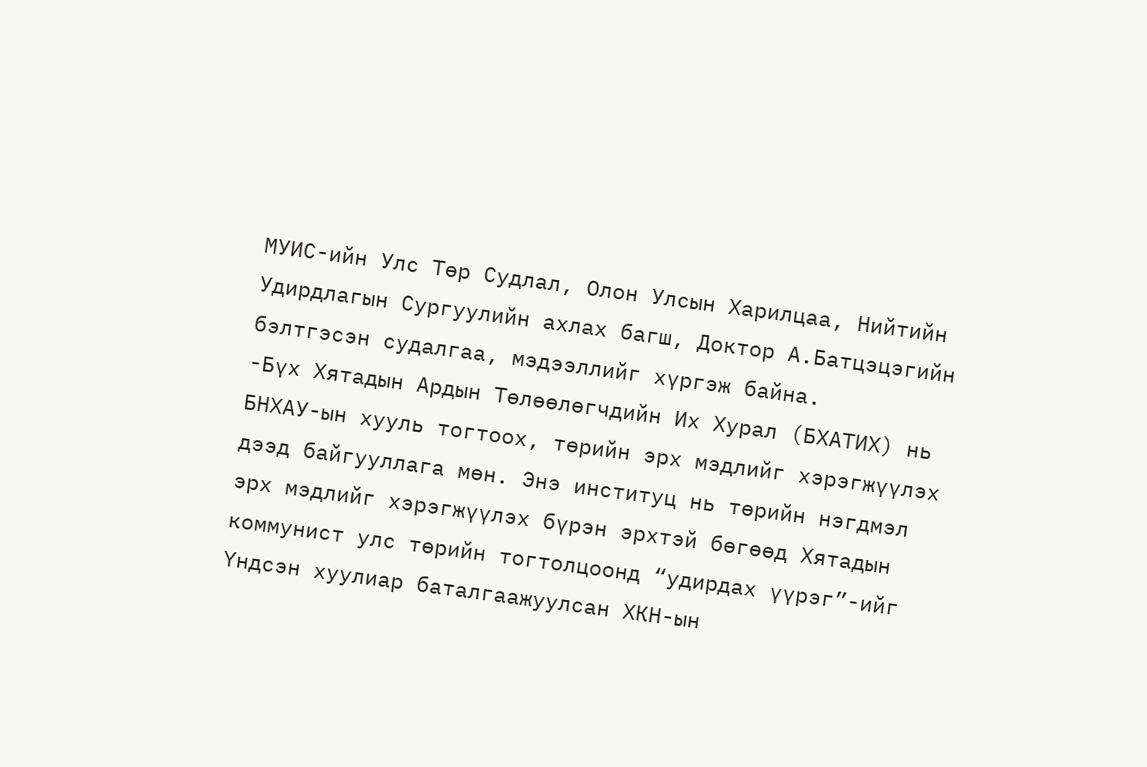МУИС-ийн Улс Төр Судлал, Олон Улсын Харилцаа, Нийтийн Удирдлагын Сургуулийн ахлах багш, Доктор А.Батцэцэгийн бэлтгэсэн судалгаа, мэдээллийг хүргэж байна.
-Бүх Хятадын Ардын Төлөөлөгчдийн Их Хурал (БХАТИХ) нь БНХАУ-ын хууль тогтоох, төрийн эрх мэдлийг хэрэгжүүлэх дээд байгууллага мөн. Энэ институц нь төрийн нэгдмэл эрх мэдлийг хэрэгжүүлэх бүрэн эрхтэй бөгөөд Хятадын коммунист улс төрийн тогтолцоонд “удирдах үүрэг”-ийг Үндсэн хуулиар баталгаажуулсан ХКН-ын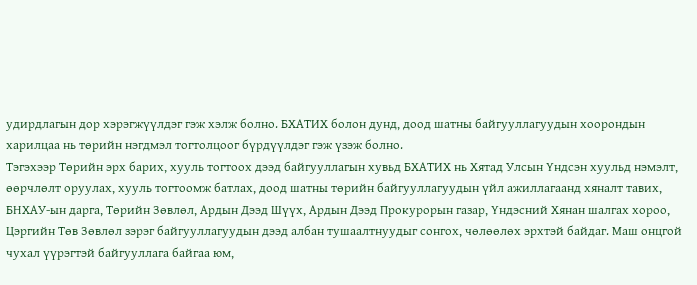удирдлагын дор хэрэгжүүлдэг гэж хэлж болно. БХАТИХ болон дунд, доод шатны байгууллагуудын хоорондын харилцаа нь төрийн нэгдмэл тогтолцоог бүрдүүлдэг гэж үзэж болно.
Тэгэхээр Төрийн эрх барих, хууль тогтоох дээд байгууллагын хувьд БХАТИХ нь Хятад Улсын Үндсэн хуульд нэмэлт, өөрчлөлт оруулах, хууль тогтоомж батлах, доод шатны төрийн байгууллагуудын үйл ажиллагаанд хяналт тавих, БНХАУ-ын дарга, Төрийн Зөвлөл, Ардын Дээд Шүүх, Ардын Дээд Прокурорын газар, Үндэсний Хянан шалгах хороо, Цэргийн Төв Зөвлөл зэрэг байгууллагуудын дээд албан тушаалтнуудыг сонгох, чөлөөлөх эрхтэй байдаг. Маш онцгой чухал үүрэгтэй байгууллага байгаа юм,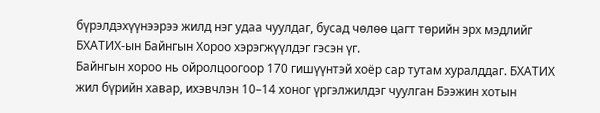бүрэлдэхүүнээрээ жилд нэг удаа чуулдаг, бусад чөлөө цагт төрийн эрх мэдлийг БХАТИХ-ын Байнгын Хороо хэрэгжүүлдэг гэсэн үг.
Байнгын хороо нь ойролцоогоор 170 гишүүнтэй хоёр сар тутам хуралддаг. БХАТИХ жил бүрийн хавар, ихэвчлэн 10–14 хоног үргэлжилдэг чуулган Бээжин хотын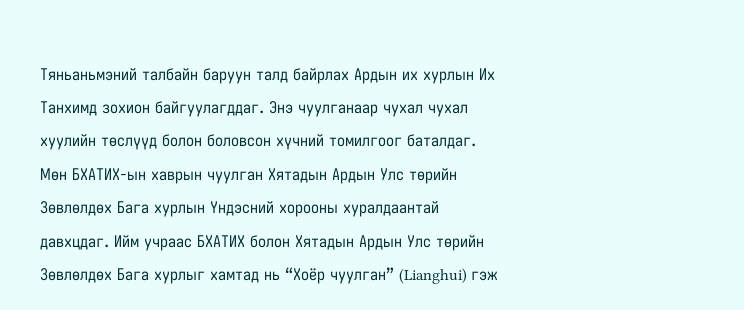Тяньаньмэний талбайн баруун талд байрлах Ардын их хурлын Их Танхимд зохион байгуулагддаг. Энэ чуулганаар чухал чухал хуулийн төслүүд болон боловсон хүчний томилгоог баталдаг.
Мөн БХАТИХ-ын хаврын чуулган Хятадын Ардын Улс төрийн Зөвлөлдөх Бага хурлын Үндэсний хорооны хуралдаантай давхцдаг. Ийм учраас БХАТИХ болон Хятадын Ардын Улс төрийн Зөвлөлдөх Бага хурлыг хамтад нь “Хоёр чуулган” (Lianghui) гэж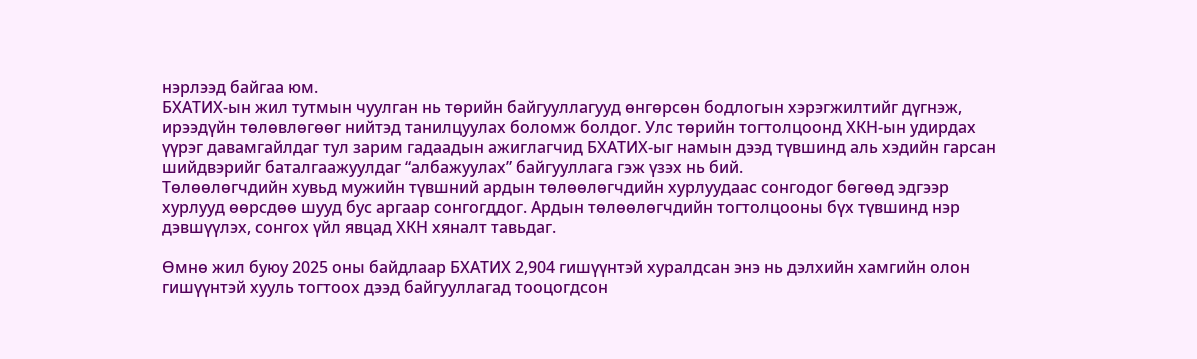нэрлээд байгаа юм.
БХАТИХ-ын жил тутмын чуулган нь төрийн байгууллагууд өнгөрсөн бодлогын хэрэгжилтийг дүгнэж, ирээдүйн төлөвлөгөөг нийтэд танилцуулах боломж болдог. Улс төрийн тогтолцоонд ХКН-ын удирдах үүрэг давамгайлдаг тул зарим гадаадын ажиглагчид БХАТИХ-ыг намын дээд түвшинд аль хэдийн гарсан шийдвэрийг баталгаажуулдаг “албажуулах” байгууллага гэж үзэх нь бий.
Төлөөлөгчдийн хувьд мужийн түвшний ардын төлөөлөгчдийн хурлуудаас сонгодог бөгөөд эдгээр хурлууд өөрсдөө шууд бус аргаар сонгогддог. Ардын төлөөлөгчдийн тогтолцооны бүх түвшинд нэр дэвшүүлэх, сонгох үйл явцад ХКН хяналт тавьдаг.

Өмнө жил буюу 2025 оны байдлаар БХАТИХ 2,904 гишүүнтэй хуралдсан энэ нь дэлхийн хамгийн олон гишүүнтэй хууль тогтоох дээд байгууллагад тооцогдсон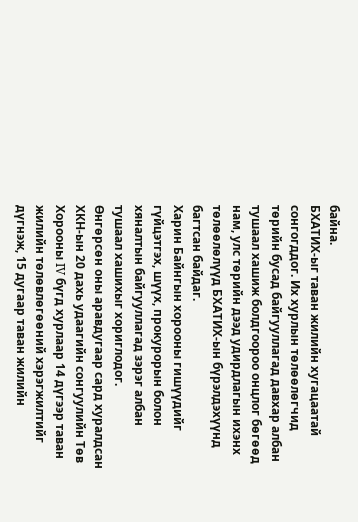байна.
БХАТИХ-ыг таван жилийн хугацаатай сонгогддог. Их хурлын төлөөлөгчид төрийн бусад байгууллагад давхар албан тушаал хашиж болдгоороо онцлог бөгөөд нам, улс төрийн дээд удирдлагын ихэнх төлөөлөлүүд БХАТИХ-ын бүрэлдэхүүнд багтсан байдаг.
Харин Байнгын хорооны гишүүдийг гүйцэтгэх, шүүх, прокурорын болон хяналтын байгууллагад зэрэг албан тушаал хашихыг хориглодог.
Өнгөрсөн оны аравдугаар сард хуралдсан ХКН-ын 20 дахь удаагийн сонгуулийн Төв Хорооны IV бүгд хурлаар 14 дүгээр таван жилийн төлөвлөгөөний хэрэгжилтийг дүгнэж, 15 дугаар таван жилийн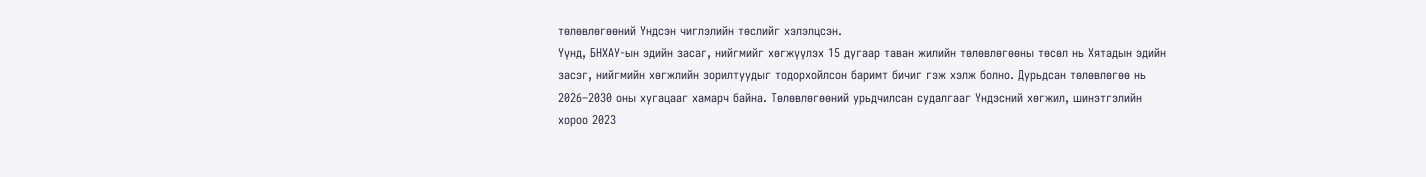төлөвлөгөөний Үндсэн чиглэлийн төслийг хэлэлцсэн.
Үүнд, БНХАУ-ын эдийн засаг, нийгмийг хөгжүүлэх 15 дугаар таван жилийн төлөвлөгөөны төсөл нь Хятадын эдийн засэг, нийгмийн хөгжлийн зорилтуудыг тодорхойлсон баримт бичиг гэж хэлж болно. Дурьдсан төлөвлөгөө нь 2026–2030 оны хугацааг хамарч байна. Төлөвлөгөөний урьдчилсан судалгааг Үндэсний хөгжил, шинэтгэлийн хороо 2023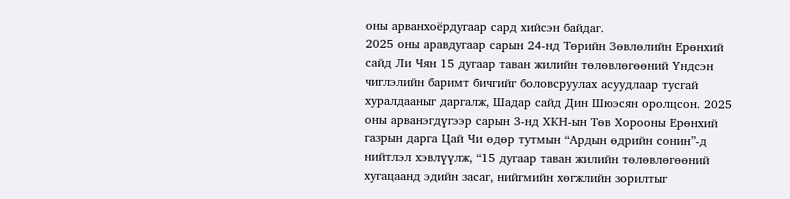оны арванхоёрдугаар сард хийсэн байдаг.
2025 оны аравдугаар сарын 24-нд Төрийн Зөвлөлийн Ерөнхий сайд Ли Чян 15 дугаар таван жилийн төлөвлөгөөний Үндсэн чиглэлийн баримт бичгийг боловсруулах асуудлаар тусгай хуралдааныг даргалж, Шадар сайд Дин Шюэсян оролцсон. 2025 оны арванэгдүгээр сарын 3-нд ХКН-ын Төв Хорооны Ерөнхий газрын дарга Цай Чи өдөр тутмын “Ардын өдрийн сонин”-д нийтлэл хэвлүүлж, “15 дугаар таван жилийн төлөвлөгөөний хугацаанд эдийн засаг, нийгмийн хөгжлийн зорилтыг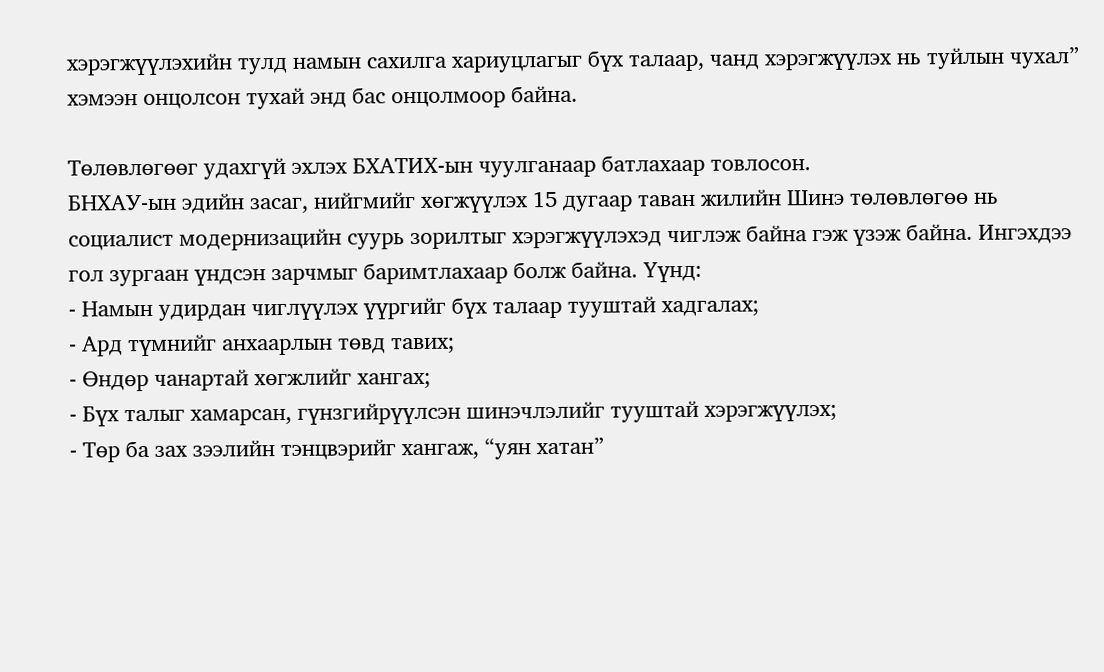хэрэгжүүлэхийн тулд намын сахилга хариуцлагыг бүх талаар, чанд хэрэгжүүлэх нь туйлын чухал” хэмээн онцолсон тухай энд бас онцолмоор байна.

Төлөвлөгөөг удахгүй эхлэх БХАТИХ-ын чуулганаар батлахаар товлосон.
БНХАУ-ын эдийн засаг, нийгмийг хөгжүүлэх 15 дугаар таван жилийн Шинэ төлөвлөгөө нь социалист модернизацийн суурь зорилтыг хэрэгжүүлэхэд чиглэж байна гэж үзэж байна. Ингэхдээ гол зургаан үндсэн зарчмыг баримтлахаар болж байна. Үүнд:
- Намын удирдан чиглүүлэх үүргийг бүх талаар тууштай хадгалах;
- Ард түмнийг анхаарлын төвд тавих;
- Өндөр чанартай хөгжлийг хангах;
- Бүх талыг хамарсан, гүнзгийрүүлсэн шинэчлэлийг тууштай хэрэгжүүлэх;
- Төр ба зах зээлийн тэнцвэрийг хангаж, “уян хатан”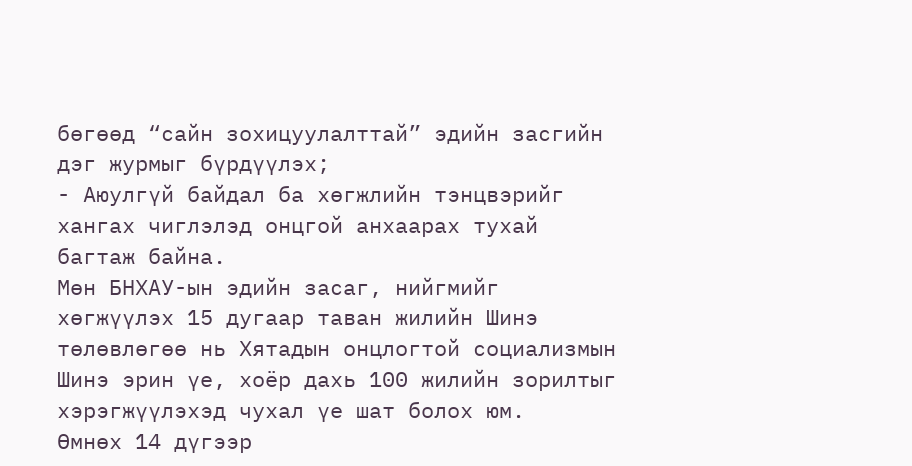бөгөөд “сайн зохицуулалттай” эдийн засгийн дэг журмыг бүрдүүлэх;
- Аюулгүй байдал ба хөгжлийн тэнцвэрийг хангах чиглэлэд онцгой анхаарах тухай багтаж байна.
Мөн БНХАУ-ын эдийн засаг, нийгмийг хөгжүүлэх 15 дугаар таван жилийн Шинэ төлөвлөгөө нь Хятадын онцлогтой социализмын Шинэ эрин үе, хоёр дахь 100 жилийн зорилтыг хэрэгжүүлэхэд чухал үе шат болох юм.
Өмнөх 14 дүгээр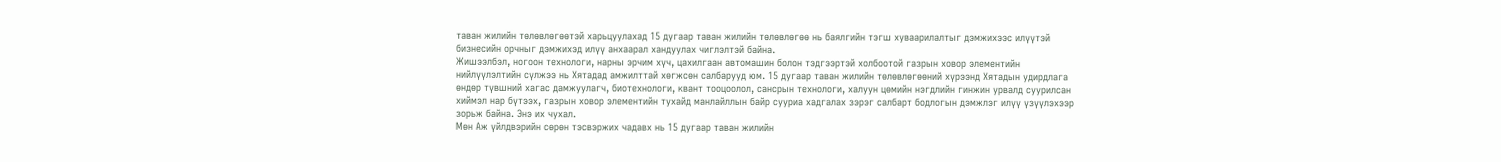таван жилийн төлөвлөгөөтэй харьцуулахад 15 дугаар таван жилийн төлөвлөгөө нь баялгийн тэгш хуваарилалтыг дэмжихээс илүүтэй бизнесийн орчныг дэмжихэд илүү анхаарал хандуулах чиглэлтэй байна.
Жишээлбэл, ногоон технологи, нарны эрчим хүч, цахилгаан автомашин болон тэдгээртэй холбоотой газрын ховор элементийн нийлүүлэлтийн сүлжээ нь Хятадад амжилттай хөгжсөн салбарууд юм. 15 дугаар таван жилийн төлөвлөгөөний хүрээнд Хятадын удирдлага өндөр түвшний хагас дамжуулагч, биотехнологи, квант тооцоолол, сансрын технологи, халуун цөмийн нэгдлийн гинжин урвалд суурилсан хиймэл нар бүтээх, газрын ховор элементийн тухайд манлайллын байр сууриа хадгалах зэрэг салбарт бодлогын дэмжлэг илүү үзүүлэхээр зорьж байна. Энэ их чухал.
Мөн Аж үйлдвэрийн сөрөн тэсвэржих чадавх нь 15 дугаар таван жилийн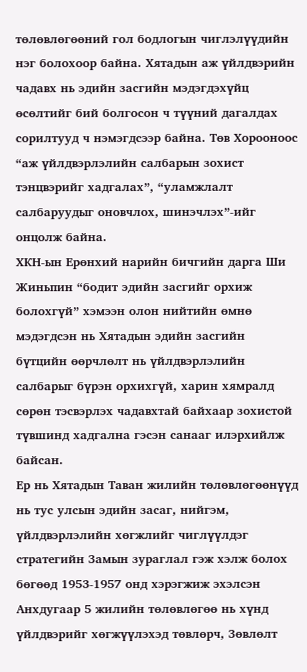төлөвлөгөөний гол бодлогын чиглэлүүдийн нэг болохоор байна. Хятадын аж үйлдвэрийн чадавх нь эдийн засгийн мэдэгдэхүйц өсөлтийг бий болгосон ч түүний дагалдах сорилтууд ч нэмэгдсээр байна. Төв Хорооноос “аж үйлдвэрлэлийн салбарын зохист тэнцвэрийг хадгалах”, “уламжлалт салбаруудыг оновчлох, шинэчлэх”-ийг онцолж байна.
ХКН-ын Ерөнхий нарийн бичгийн дарга Ши Жиньпин “бодит эдийн засгийг орхиж болохгүй” хэмээн олон нийтийн өмнө мэдэгдсэн нь Хятадын эдийн засгийн бүтцийн өөрчлөлт нь үйлдвэрлэлийн салбарыг бүрэн орхихгүй, харин хямралд сөрөн тэсвэрлэх чадавхтай байхаар зохистой түвшинд хадгална гэсэн санааг илэрхийлж байсан.
Ер нь Хятадын Таван жилийн төлөвлөгөөнүүд нь тус улсын эдийн засаг, нийгэм, үйлдвэрлэлийн хөгжлийг чиглүүлдэг стратегийн Замын зураглал гэж хэлж болох бөгөөд 1953-1957 онд хэрэгжиж эхэлсэн Анхдугаар 5 жилийн төлөвлөгөө нь хүнд үйлдвэрийг хөгжүүлэхэд төвлөрч, Зөвлөлт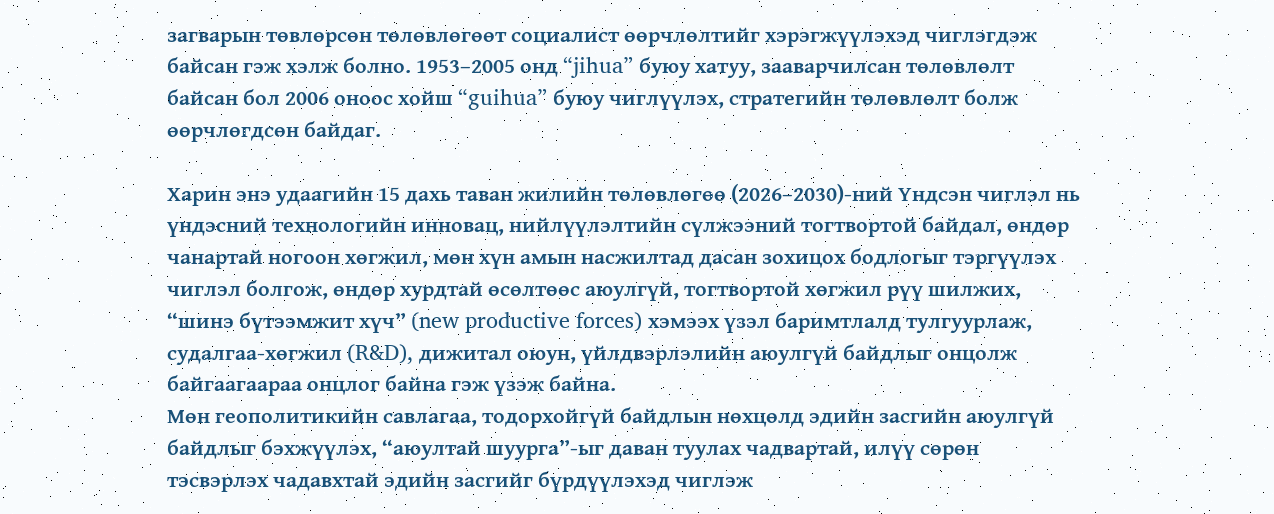загварын төвлөрсөн төлөвлөгөөт социалист өөрчлөлтийг хэрэгжүүлэхэд чиглэгдэж байсан гэж хэлж болно. 1953–2005 онд “jihua” буюу хатуу, зааварчилсан төлөвлөлт байсан бол 2006 оноос хойш “guihua” буюу чиглүүлэх, стратегийн төлөвлөлт болж өөрчлөгдсөн байдаг.

Харин энэ удаагийн 15 дахь таван жилийн төлөвлөгөө (2026–2030)-ний Үндсэн чиглэл нь үндэсний технологийн инновац, нийлүүлэлтийн сүлжээний тогтвортой байдал, өндөр чанартай ногоон хөгжил, мөн хүн амын насжилтад дасан зохицох бодлогыг тэргүүлэх чиглэл болгож, өндөр хурдтай өсөлтөөс аюулгүй, тогтвортой хөгжил рүү шилжих, “шинэ бүтээмжит хүч” (new productive forces) хэмээх үзэл баримтлалд тулгуурлаж, судалгаа-хөгжил (R&D), дижитал оюун, үйлдвэрлэлийн аюулгүй байдлыг онцолж байгаагаараа онцлог байна гэж үзэж байна.
Мөн геополитикийн савлагаа, тодорхойгүй байдлын нөхцөлд эдийн засгийн аюулгүй байдлыг бэхжүүлэх, “аюултай шуурга”-ыг даван туулах чадвартай, илүү сөрөн тэсвэрлэх чадавхтай эдийн засгийг бүрдүүлэхэд чиглэж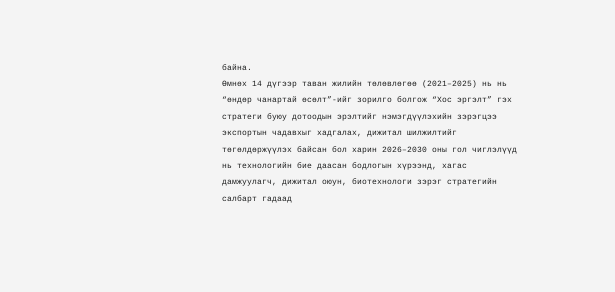байна.
Өмнөх 14 дүгээр таван жилийн төлөвлөгөө (2021–2025) нь нь “өндөр чанартай өсөлт”-ийг зорилго болгож “Хос эргэлт” гэх стратеги буюу дотоодын эрэлтийг нэмэгдүүлэхийн зэрэгцээ экспортын чадавхыг хадгалах, дижитал шилжилтийг төгөлдөржүүлэх байсан бол харин 2026–2030 оны гол чиглэлүүд нь технологийн бие даасан бодлогын хүрээнд, хагас дамжуулагч, дижитал оюун, биотехнологи зэрэг стратегийн салбарт гадаад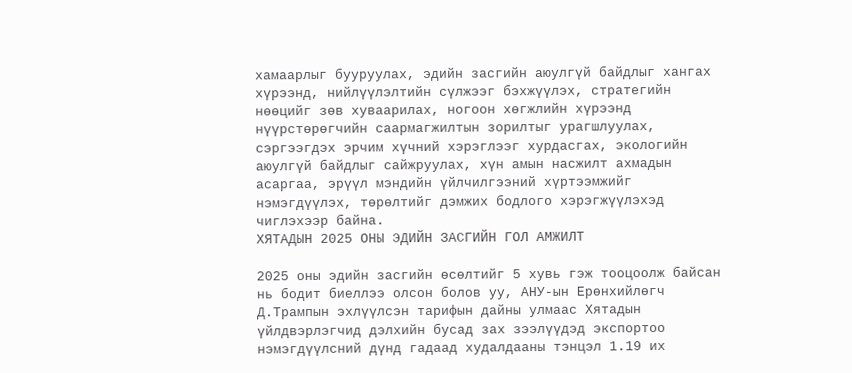хамаарлыг бууруулах, эдийн засгийн аюулгүй байдлыг хангах хүрээнд, нийлүүлэлтийн сүлжээг бэхжүүлэх, стратегийн нөөцийг зөв хуваарилах, ногоон хөгжлийн хүрээнд нүүрстөрөгчийн саармагжилтын зорилтыг урагшлуулах, сэргээгдэх эрчим хүчний хэрэглээг хурдасгах, экологийн аюулгүй байдлыг сайжруулах, хүн амын насжилт ахмадын асаргаа, эрүүл мэндийн үйлчилгээний хүртээмжийг нэмэгдүүлэх, төрөлтийг дэмжих бодлого хэрэгжүүлэхэд чиглэхээр байна.
ХЯТАДЫН 2025 ОНЫ ЭДИЙН ЗАСГИЙН ГОЛ АМЖИЛТ

2025 оны эдийн засгийн өсөлтийг 5 хувь гэж тооцоолж байсан нь бодит биеллээ олсон болов уу, АНУ-ын Ерөнхийлөгч Д.Трампын эхлүүлсэн тарифын дайны улмаас Хятадын үйлдвэрлэгчид дэлхийн бусад зах зээлүүдэд экспортоо нэмэгдүүлсний дүнд гадаад худалдааны тэнцэл 1.19 их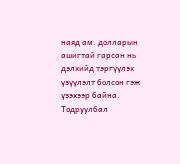наяд ам. долларын ашигтай гарсан нь дэлхийд тэргүүлэх үзүүлэлт болсон гэж үзэхээр байна.
Тодруулбал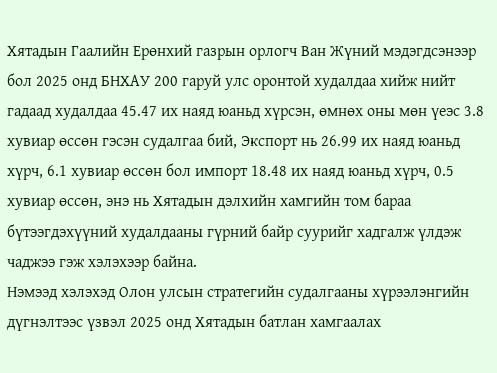Хятадын Гаалийн Ерөнхий газрын орлогч Ван Жүний мэдэгдсэнээр бол 2025 онд БНХАУ 200 гаруй улс оронтой худалдаа хийж нийт гадаад худалдаа 45.47 их наяд юаньд хүрсэн, өмнөх оны мөн үеэс 3.8 хувиар өссөн гэсэн судалгаа бий, Экспорт нь 26.99 их наяд юаньд хүрч, 6.1 хувиар өссөн бол импорт 18.48 их наяд юаньд хүрч, 0.5 хувиар өссөн, энэ нь Хятадын дэлхийн хамгийн том бараа бүтээгдэхүүний худалдааны гүрний байр суурийг хадгалж үлдэж чаджээ гэж хэлэхээр байна.
Нэмээд хэлэхэд Олон улсын стратегийн судалгааны хүрээлэнгийн дүгнэлтээс үзвэл 2025 онд Хятадын батлан хамгаалах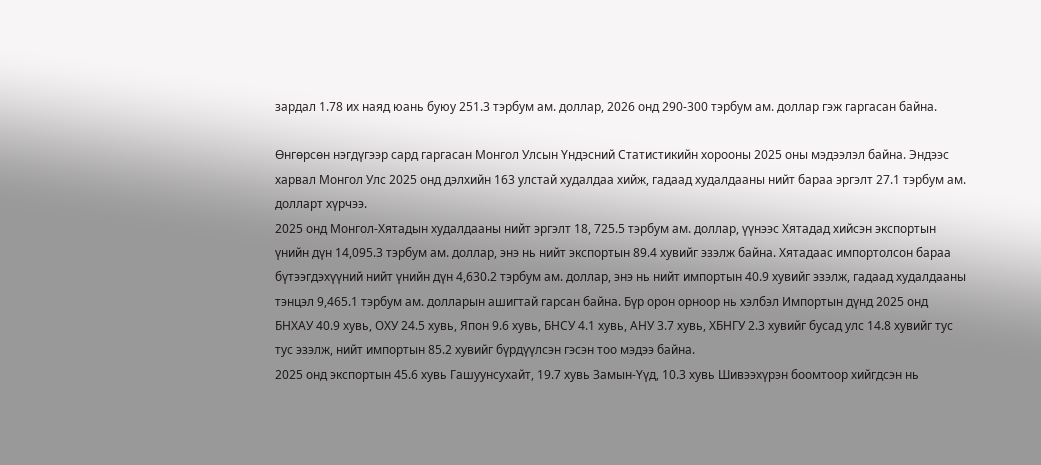зардал 1.78 их наяд юань буюу 251.3 тэрбум ам. доллар, 2026 онд 290-300 тэрбум ам. доллар гэж гаргасан байна.

Өнгөрсөн нэгдүгээр сард гаргасан Монгол Улсын Үндэсний Статистикийн хорооны 2025 оны мэдээлэл байна. Эндээс харвал Монгол Улс 2025 онд дэлхийн 163 улстай худалдаа хийж, гадаад худалдааны нийт бараа эргэлт 27.1 тэрбум ам. долларт хүрчээ.
2025 онд Монгол-Хятадын худалдааны нийт эргэлт 18, 725.5 тэрбум ам. доллар, үүнээс Хятадад хийсэн экспортын үнийн дүн 14,095.3 тэрбум ам. доллар, энэ нь нийт экспортын 89.4 хувийг эзэлж байна. Хятадаас импортолсон бараа бүтээгдэхүүний нийт үнийн дүн 4,630.2 тэрбум ам. доллар, энэ нь нийт импортын 40.9 хувийг эзэлж, гадаад худалдааны тэнцэл 9,465.1 тэрбум ам. долларын ашигтай гарсан байна. Бүр орон орноор нь хэлбэл Импортын дүнд 2025 онд БНХАУ 40.9 хувь, ОХУ 24.5 хувь, Япон 9.6 хувь, БНСУ 4.1 хувь, АНУ 3.7 хувь, ХБНГУ 2.3 хувийг бусад улс 14.8 хувийг тус тус эзэлж, нийт импортын 85.2 хувийг бүрдүүлсэн гэсэн тоо мэдээ байна.
2025 онд экспортын 45.6 хувь Гашуунсухайт, 19.7 хувь Замын-Үүд, 10.3 хувь Шивээхүрэн боомтоор хийгдсэн нь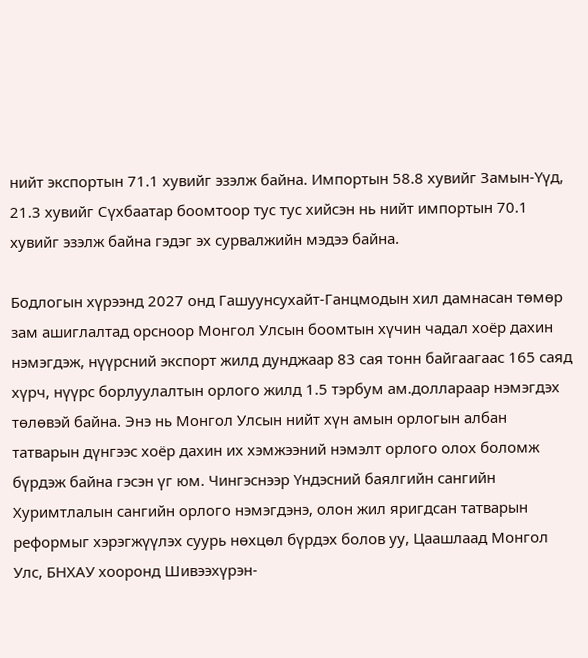нийт экспортын 71.1 хувийг эзэлж байна. Импортын 58.8 хувийг Замын-Үүд, 21.3 хувийг Сүхбаатар боомтоор тус тус хийсэн нь нийт импортын 70.1 хувийг эзэлж байна гэдэг эх сурвалжийн мэдээ байна.

Бодлогын хүрээнд 2027 онд Гашуунсухайт-Ганцмодын хил дамнасан төмөр зам ашиглалтад орсноор Монгол Улсын боомтын хүчин чадал хоёр дахин нэмэгдэж, нүүрсний экспорт жилд дунджаар 83 сая тонн байгаагаас 165 саяд хүрч, нүүрс борлуулалтын орлого жилд 1.5 тэрбум ам.доллараар нэмэгдэх төлөвэй байна. Энэ нь Монгол Улсын нийт хүн амын орлогын албан татварын дүнгээс хоёр дахин их хэмжээний нэмэлт орлого олох боломж бүрдэж байна гэсэн үг юм. Чингэснээр Үндэсний баялгийн сангийн Хуримтлалын сангийн орлого нэмэгдэнэ, олон жил яригдсан татварын реформыг хэрэгжүүлэх суурь нөхцөл бүрдэх болов уу, Цаашлаад Монгол Улс, БНХАУ хооронд Шивээхүрэн-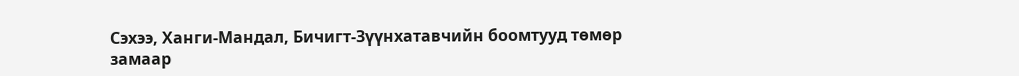Сэхээ, Ханги-Мандал, Бичигт-Зүүнхатавчийн боомтууд төмөр замаар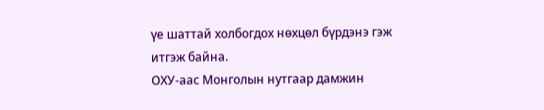үе шаттай холбогдох нөхцөл бүрдэнэ гэж итгэж байна.
ОХУ-аас Монголын нутгаар дамжин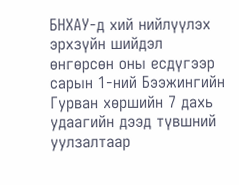БНХАУ-д хий нийлүүлэх эрхзүйн шийдэл өнгөрсөн оны есдүгээр сарын 1-ний Бээжингийн Гурван хөршийн 7 дахь удаагийн дээд түвшний уулзалтаар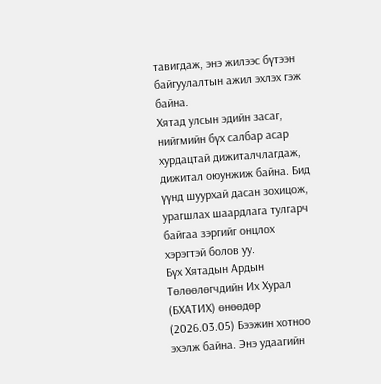тавигдаж, энэ жилээс бүтээн байгуулалтын ажил эхлэх гэж байна.
Хятад улсын эдийн засаг, нийгмийн бүх салбар асар хурдацтай дижиталчлагдаж, дижитал оюунжиж байна. Бид үүнд шуурхай дасан зохицож, урагшлах шаардлага тулгарч байгаа зэргийг онцлох хэрэгтэй болов уу.
Бүх Хятадын Ардын Төлөөлөгчдийн Их Хурал (БХАТИХ) өнөөдөр (2026.03.05) Бээжин хотноо эхэлж байна. Энэ удаагийн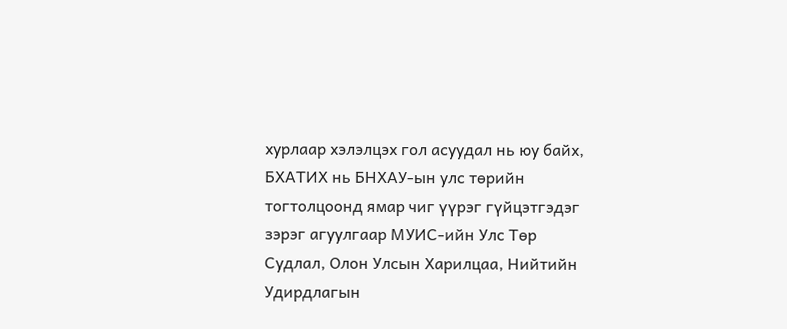хурлаар хэлэлцэх гол асуудал нь юу байх, БХАТИХ нь БНХАУ-ын улс төрийн тогтолцоонд ямар чиг үүрэг гүйцэтгэдэг зэрэг агуулгаар МУИС-ийн Улс Төр Судлал, Олон Улсын Харилцаа, Нийтийн Удирдлагын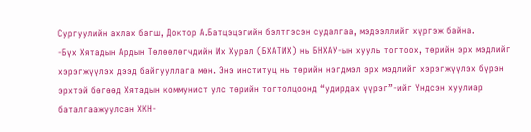Сургуулийн ахлах багш, Доктор А.Батцэцэгийн бэлтгэсэн судалгаа, мэдээллийг хүргэж байна.
-Бүх Хятадын Ардын Төлөөлөгчдийн Их Хурал (БХАТИХ) нь БНХАУ-ын хууль тогтоох, төрийн эрх мэдлийг хэрэгжүүлэх дээд байгууллага мөн. Энэ институц нь төрийн нэгдмэл эрх мэдлийг хэрэгжүүлэх бүрэн эрхтэй бөгөөд Хятадын коммунист улс төрийн тогтолцоонд “удирдах үүрэг”-ийг Үндсэн хуулиар баталгаажуулсан ХКН-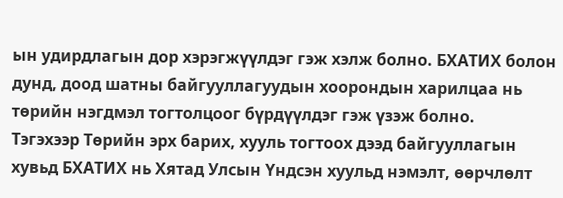ын удирдлагын дор хэрэгжүүлдэг гэж хэлж болно. БХАТИХ болон дунд, доод шатны байгууллагуудын хоорондын харилцаа нь төрийн нэгдмэл тогтолцоог бүрдүүлдэг гэж үзэж болно.
Тэгэхээр Төрийн эрх барих, хууль тогтоох дээд байгууллагын хувьд БХАТИХ нь Хятад Улсын Үндсэн хуульд нэмэлт, өөрчлөлт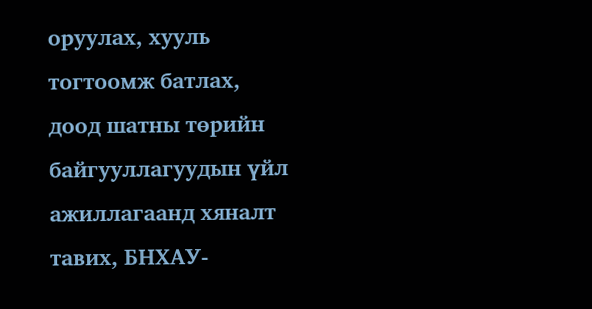оруулах, хууль тогтоомж батлах, доод шатны төрийн байгууллагуудын үйл ажиллагаанд хяналт тавих, БНХАУ-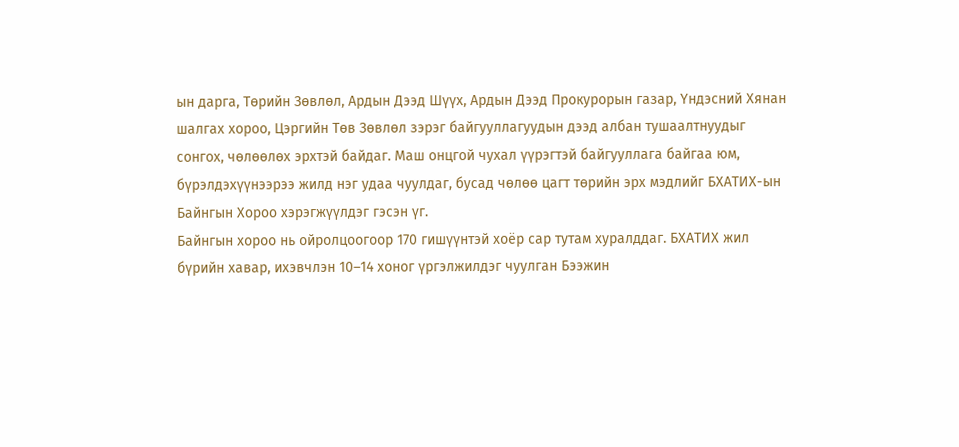ын дарга, Төрийн Зөвлөл, Ардын Дээд Шүүх, Ардын Дээд Прокурорын газар, Үндэсний Хянан шалгах хороо, Цэргийн Төв Зөвлөл зэрэг байгууллагуудын дээд албан тушаалтнуудыг сонгох, чөлөөлөх эрхтэй байдаг. Маш онцгой чухал үүрэгтэй байгууллага байгаа юм, бүрэлдэхүүнээрээ жилд нэг удаа чуулдаг, бусад чөлөө цагт төрийн эрх мэдлийг БХАТИХ-ын Байнгын Хороо хэрэгжүүлдэг гэсэн үг.
Байнгын хороо нь ойролцоогоор 170 гишүүнтэй хоёр сар тутам хуралддаг. БХАТИХ жил бүрийн хавар, ихэвчлэн 10–14 хоног үргэлжилдэг чуулган Бээжин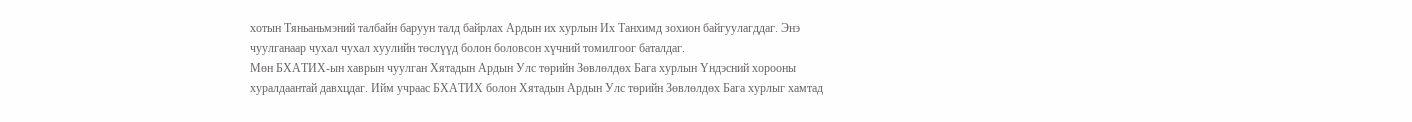хотын Тяньаньмэний талбайн баруун талд байрлах Ардын их хурлын Их Танхимд зохион байгуулагддаг. Энэ чуулганаар чухал чухал хуулийн төслүүд болон боловсон хүчний томилгоог баталдаг.
Мөн БХАТИХ-ын хаврын чуулган Хятадын Ардын Улс төрийн Зөвлөлдөх Бага хурлын Үндэсний хорооны хуралдаантай давхцдаг. Ийм учраас БХАТИХ болон Хятадын Ардын Улс төрийн Зөвлөлдөх Бага хурлыг хамтад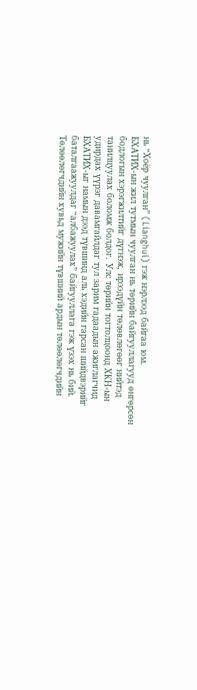нь “Хоёр чуулган” (Lianghui) гэж нэрлээд байгаа юм.
БХАТИХ-ын жил тутмын чуулган нь төрийн байгууллагууд өнгөрсөн бодлогын хэрэгжилтийг дүгнэж, ирээдүйн төлөвлөгөөг нийтэд танилцуулах боломж болдог. Улс төрийн тогтолцоонд ХКН-ын удирдах үүрэг давамгайлдаг тул зарим гадаадын ажиглагчид БХАТИХ-ыг намын дээд түвшинд аль хэдийн гарсан шийдвэрийг баталгаажуулдаг “албажуулах” байгууллага гэж үзэх нь бий.
Төлөөлөгчдийн хувьд мужийн түвшний ардын төлөөлөгчдийн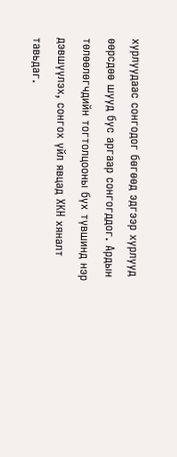хурлуудаас сонгодог бөгөөд эдгээр хурлууд өөрсдөө шууд бус аргаар сонгогддог. Ардын төлөөлөгчдийн тогтолцооны бүх түвшинд нэр дэвшүүлэх, сонгох үйл явцад ХКН хяналт тавьдаг.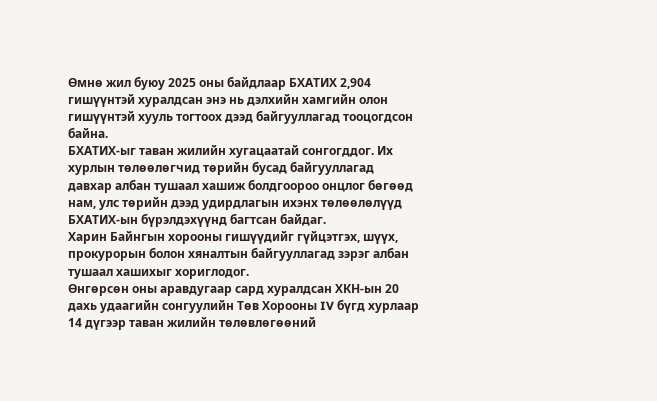Өмнө жил буюу 2025 оны байдлаар БХАТИХ 2,904 гишүүнтэй хуралдсан энэ нь дэлхийн хамгийн олон гишүүнтэй хууль тогтоох дээд байгууллагад тооцогдсон байна.
БХАТИХ-ыг таван жилийн хугацаатай сонгогддог. Их хурлын төлөөлөгчид төрийн бусад байгууллагад давхар албан тушаал хашиж болдгоороо онцлог бөгөөд нам, улс төрийн дээд удирдлагын ихэнх төлөөлөлүүд БХАТИХ-ын бүрэлдэхүүнд багтсан байдаг.
Харин Байнгын хорооны гишүүдийг гүйцэтгэх, шүүх, прокурорын болон хяналтын байгууллагад зэрэг албан тушаал хашихыг хориглодог.
Өнгөрсөн оны аравдугаар сард хуралдсан ХКН-ын 20 дахь удаагийн сонгуулийн Төв Хорооны IV бүгд хурлаар 14 дүгээр таван жилийн төлөвлөгөөний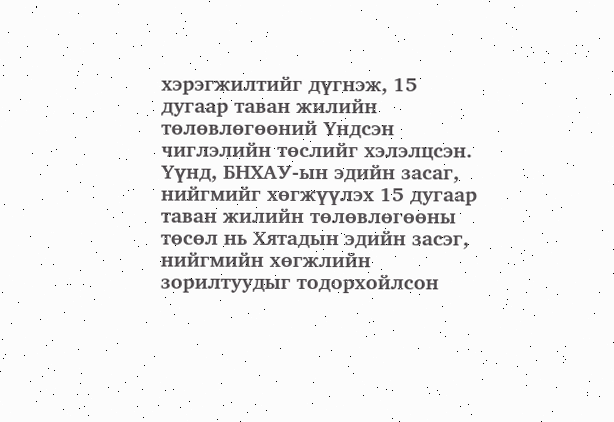хэрэгжилтийг дүгнэж, 15 дугаар таван жилийн төлөвлөгөөний Үндсэн чиглэлийн төслийг хэлэлцсэн.
Үүнд, БНХАУ-ын эдийн засаг, нийгмийг хөгжүүлэх 15 дугаар таван жилийн төлөвлөгөөны төсөл нь Хятадын эдийн засэг, нийгмийн хөгжлийн зорилтуудыг тодорхойлсон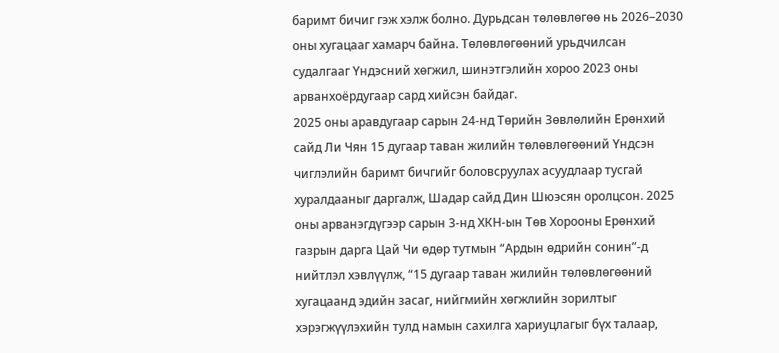баримт бичиг гэж хэлж болно. Дурьдсан төлөвлөгөө нь 2026–2030 оны хугацааг хамарч байна. Төлөвлөгөөний урьдчилсан судалгааг Үндэсний хөгжил, шинэтгэлийн хороо 2023 оны арванхоёрдугаар сард хийсэн байдаг.
2025 оны аравдугаар сарын 24-нд Төрийн Зөвлөлийн Ерөнхий сайд Ли Чян 15 дугаар таван жилийн төлөвлөгөөний Үндсэн чиглэлийн баримт бичгийг боловсруулах асуудлаар тусгай хуралдааныг даргалж, Шадар сайд Дин Шюэсян оролцсон. 2025 оны арванэгдүгээр сарын 3-нд ХКН-ын Төв Хорооны Ерөнхий газрын дарга Цай Чи өдөр тутмын “Ардын өдрийн сонин”-д нийтлэл хэвлүүлж, “15 дугаар таван жилийн төлөвлөгөөний хугацаанд эдийн засаг, нийгмийн хөгжлийн зорилтыг хэрэгжүүлэхийн тулд намын сахилга хариуцлагыг бүх талаар,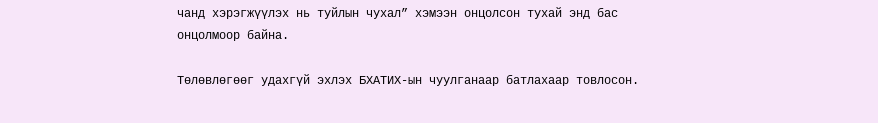чанд хэрэгжүүлэх нь туйлын чухал” хэмээн онцолсон тухай энд бас онцолмоор байна.

Төлөвлөгөөг удахгүй эхлэх БХАТИХ-ын чуулганаар батлахаар товлосон.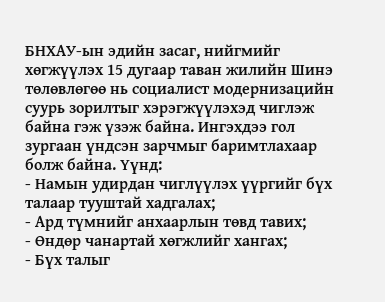БНХАУ-ын эдийн засаг, нийгмийг хөгжүүлэх 15 дугаар таван жилийн Шинэ төлөвлөгөө нь социалист модернизацийн суурь зорилтыг хэрэгжүүлэхэд чиглэж байна гэж үзэж байна. Ингэхдээ гол зургаан үндсэн зарчмыг баримтлахаар болж байна. Үүнд:
- Намын удирдан чиглүүлэх үүргийг бүх талаар тууштай хадгалах;
- Ард түмнийг анхаарлын төвд тавих;
- Өндөр чанартай хөгжлийг хангах;
- Бүх талыг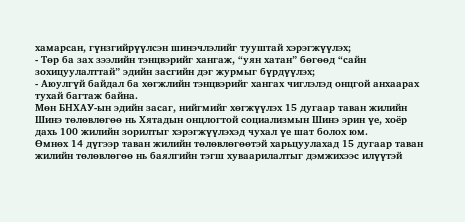хамарсан, гүнзгийрүүлсэн шинэчлэлийг тууштай хэрэгжүүлэх;
- Төр ба зах зээлийн тэнцвэрийг хангаж, “уян хатан” бөгөөд “сайн зохицуулалттай” эдийн засгийн дэг журмыг бүрдүүлэх;
- Аюулгүй байдал ба хөгжлийн тэнцвэрийг хангах чиглэлэд онцгой анхаарах тухай багтаж байна.
Мөн БНХАУ-ын эдийн засаг, нийгмийг хөгжүүлэх 15 дугаар таван жилийн Шинэ төлөвлөгөө нь Хятадын онцлогтой социализмын Шинэ эрин үе, хоёр дахь 100 жилийн зорилтыг хэрэгжүүлэхэд чухал үе шат болох юм.
Өмнөх 14 дүгээр таван жилийн төлөвлөгөөтэй харьцуулахад 15 дугаар таван жилийн төлөвлөгөө нь баялгийн тэгш хуваарилалтыг дэмжихээс илүүтэй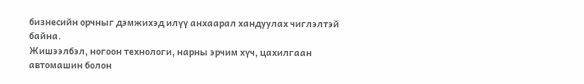бизнесийн орчныг дэмжихэд илүү анхаарал хандуулах чиглэлтэй байна.
Жишээлбэл, ногоон технологи, нарны эрчим хүч, цахилгаан автомашин болон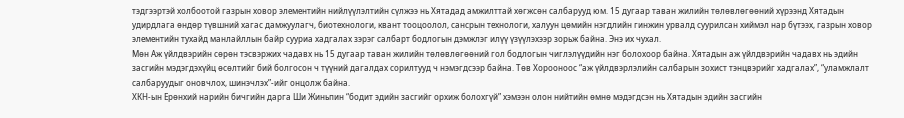тэдгээртэй холбоотой газрын ховор элементийн нийлүүлэлтийн сүлжээ нь Хятадад амжилттай хөгжсөн салбарууд юм. 15 дугаар таван жилийн төлөвлөгөөний хүрээнд Хятадын удирдлага өндөр түвшний хагас дамжуулагч, биотехнологи, квант тооцоолол, сансрын технологи, халуун цөмийн нэгдлийн гинжин урвалд суурилсан хиймэл нар бүтээх, газрын ховор элементийн тухайд манлайллын байр сууриа хадгалах зэрэг салбарт бодлогын дэмжлэг илүү үзүүлэхээр зорьж байна. Энэ их чухал.
Мөн Аж үйлдвэрийн сөрөн тэсвэржих чадавх нь 15 дугаар таван жилийн төлөвлөгөөний гол бодлогын чиглэлүүдийн нэг болохоор байна. Хятадын аж үйлдвэрийн чадавх нь эдийн засгийн мэдэгдэхүйц өсөлтийг бий болгосон ч түүний дагалдах сорилтууд ч нэмэгдсээр байна. Төв Хорооноос “аж үйлдвэрлэлийн салбарын зохист тэнцвэрийг хадгалах”, “уламжлалт салбаруудыг оновчлох, шинэчлэх”-ийг онцолж байна.
ХКН-ын Ерөнхий нарийн бичгийн дарга Ши Жиньпин “бодит эдийн засгийг орхиж болохгүй” хэмээн олон нийтийн өмнө мэдэгдсэн нь Хятадын эдийн засгийн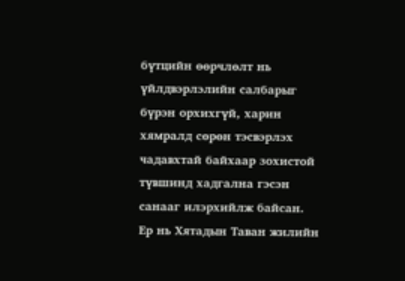бүтцийн өөрчлөлт нь үйлдвэрлэлийн салбарыг бүрэн орхихгүй, харин хямралд сөрөн тэсвэрлэх чадавхтай байхаар зохистой түвшинд хадгална гэсэн санааг илэрхийлж байсан.
Ер нь Хятадын Таван жилийн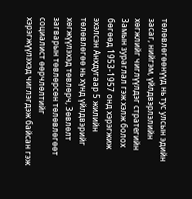төлөвлөгөөнүүд нь тус улсын эдийн засаг, нийгэм, үйлдвэрлэлийн хөгжлийг чиглүүлдэг стратегийн Замын зураглал гэж хэлж болох бөгөөд 1953-1957 онд хэрэгжиж эхэлсэн Анхдугаар 5 жилийн төлөвлөгөө нь хүнд үйлдвэрийг хөгжүүлэхэд төвлөрч, Зөвлөлт загварын төвлөрсөн төлөвлөгөөт социалист өөрчлөлтийг хэрэгжүүлэхэд чиглэгдэж байсан гэж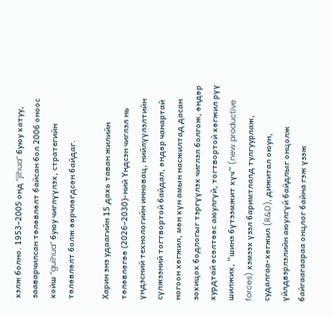хэлж болно. 1953–2005 онд “jihua” буюу хатуу, зааварчилсан төлөвлөлт байсан бол 2006 оноос хойш “guihua” буюу чиглүүлэх, стратегийн төлөвлөлт болж өөрчлөгдсөн байдаг.

Харин энэ удаагийн 15 дахь таван жилийн төлөвлөгөө (2026–2030)-ний Үндсэн чиглэл нь үндэсний технологийн инновац, нийлүүлэлтийн сүлжээний тогтвортой байдал, өндөр чанартай ногоон хөгжил, мөн хүн амын насжилтад дасан зохицох бодлогыг тэргүүлэх чиглэл болгож, өндөр хурдтай өсөлтөөс аюулгүй, тогтвортой хөгжил рүү шилжих, “шинэ бүтээмжит хүч” (new productive forces) хэмээх үзэл баримтлалд тулгуурлаж, судалгаа-хөгжил (R&D), дижитал оюун, үйлдвэрлэлийн аюулгүй байдлыг онцолж байгаагаараа онцлог байна гэж үзэж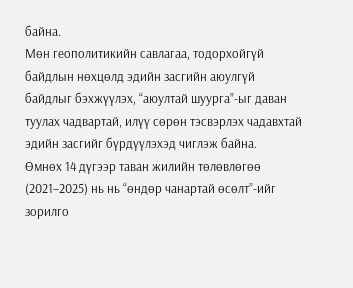байна.
Мөн геополитикийн савлагаа, тодорхойгүй байдлын нөхцөлд эдийн засгийн аюулгүй байдлыг бэхжүүлэх, “аюултай шуурга”-ыг даван туулах чадвартай, илүү сөрөн тэсвэрлэх чадавхтай эдийн засгийг бүрдүүлэхэд чиглэж байна.
Өмнөх 14 дүгээр таван жилийн төлөвлөгөө (2021–2025) нь нь “өндөр чанартай өсөлт”-ийг зорилго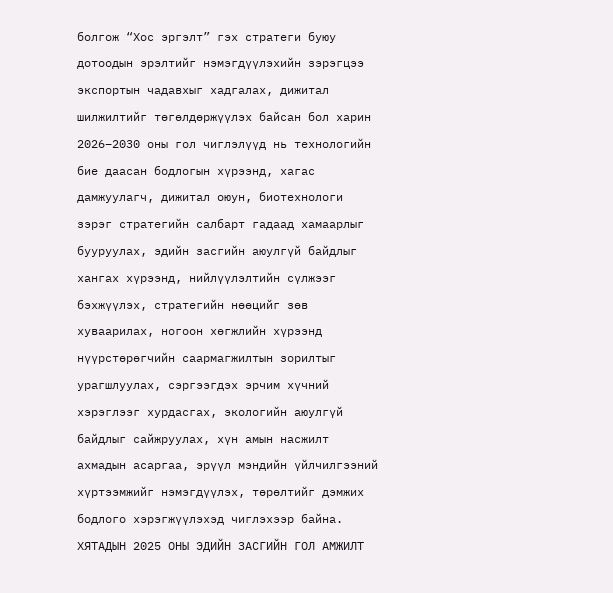болгож “Хос эргэлт” гэх стратеги буюу дотоодын эрэлтийг нэмэгдүүлэхийн зэрэгцээ экспортын чадавхыг хадгалах, дижитал шилжилтийг төгөлдөржүүлэх байсан бол харин 2026–2030 оны гол чиглэлүүд нь технологийн бие даасан бодлогын хүрээнд, хагас дамжуулагч, дижитал оюун, биотехнологи зэрэг стратегийн салбарт гадаад хамаарлыг бууруулах, эдийн засгийн аюулгүй байдлыг хангах хүрээнд, нийлүүлэлтийн сүлжээг бэхжүүлэх, стратегийн нөөцийг зөв хуваарилах, ногоон хөгжлийн хүрээнд нүүрстөрөгчийн саармагжилтын зорилтыг урагшлуулах, сэргээгдэх эрчим хүчний хэрэглээг хурдасгах, экологийн аюулгүй байдлыг сайжруулах, хүн амын насжилт ахмадын асаргаа, эрүүл мэндийн үйлчилгээний хүртээмжийг нэмэгдүүлэх, төрөлтийг дэмжих бодлого хэрэгжүүлэхэд чиглэхээр байна.
ХЯТАДЫН 2025 ОНЫ ЭДИЙН ЗАСГИЙН ГОЛ АМЖИЛТ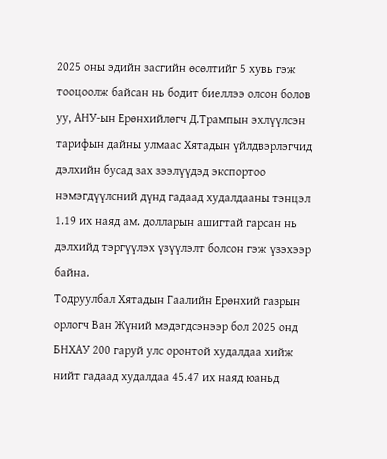2025 оны эдийн засгийн өсөлтийг 5 хувь гэж тооцоолж байсан нь бодит биеллээ олсон болов уу, АНУ-ын Ерөнхийлөгч Д.Трампын эхлүүлсэн тарифын дайны улмаас Хятадын үйлдвэрлэгчид дэлхийн бусад зах зээлүүдэд экспортоо нэмэгдүүлсний дүнд гадаад худалдааны тэнцэл 1.19 их наяд ам. долларын ашигтай гарсан нь дэлхийд тэргүүлэх үзүүлэлт болсон гэж үзэхээр байна.
Тодруулбал Хятадын Гаалийн Ерөнхий газрын орлогч Ван Жүний мэдэгдсэнээр бол 2025 онд БНХАУ 200 гаруй улс оронтой худалдаа хийж нийт гадаад худалдаа 45.47 их наяд юаньд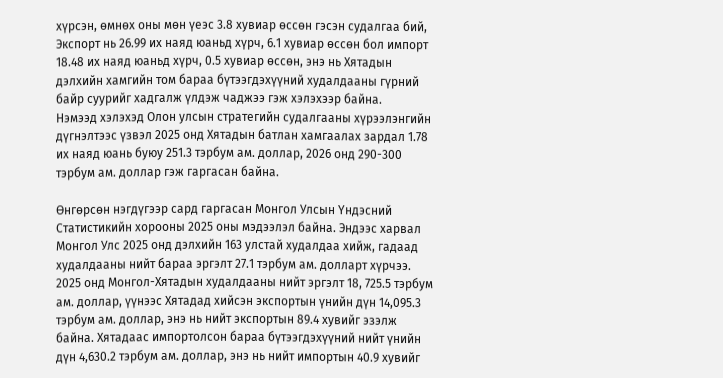хүрсэн, өмнөх оны мөн үеэс 3.8 хувиар өссөн гэсэн судалгаа бий, Экспорт нь 26.99 их наяд юаньд хүрч, 6.1 хувиар өссөн бол импорт 18.48 их наяд юаньд хүрч, 0.5 хувиар өссөн, энэ нь Хятадын дэлхийн хамгийн том бараа бүтээгдэхүүний худалдааны гүрний байр суурийг хадгалж үлдэж чаджээ гэж хэлэхээр байна.
Нэмээд хэлэхэд Олон улсын стратегийн судалгааны хүрээлэнгийн дүгнэлтээс үзвэл 2025 онд Хятадын батлан хамгаалах зардал 1.78 их наяд юань буюу 251.3 тэрбум ам. доллар, 2026 онд 290-300 тэрбум ам. доллар гэж гаргасан байна.

Өнгөрсөн нэгдүгээр сард гаргасан Монгол Улсын Үндэсний Статистикийн хорооны 2025 оны мэдээлэл байна. Эндээс харвал Монгол Улс 2025 онд дэлхийн 163 улстай худалдаа хийж, гадаад худалдааны нийт бараа эргэлт 27.1 тэрбум ам. долларт хүрчээ.
2025 онд Монгол-Хятадын худалдааны нийт эргэлт 18, 725.5 тэрбум ам. доллар, үүнээс Хятадад хийсэн экспортын үнийн дүн 14,095.3 тэрбум ам. доллар, энэ нь нийт экспортын 89.4 хувийг эзэлж байна. Хятадаас импортолсон бараа бүтээгдэхүүний нийт үнийн дүн 4,630.2 тэрбум ам. доллар, энэ нь нийт импортын 40.9 хувийг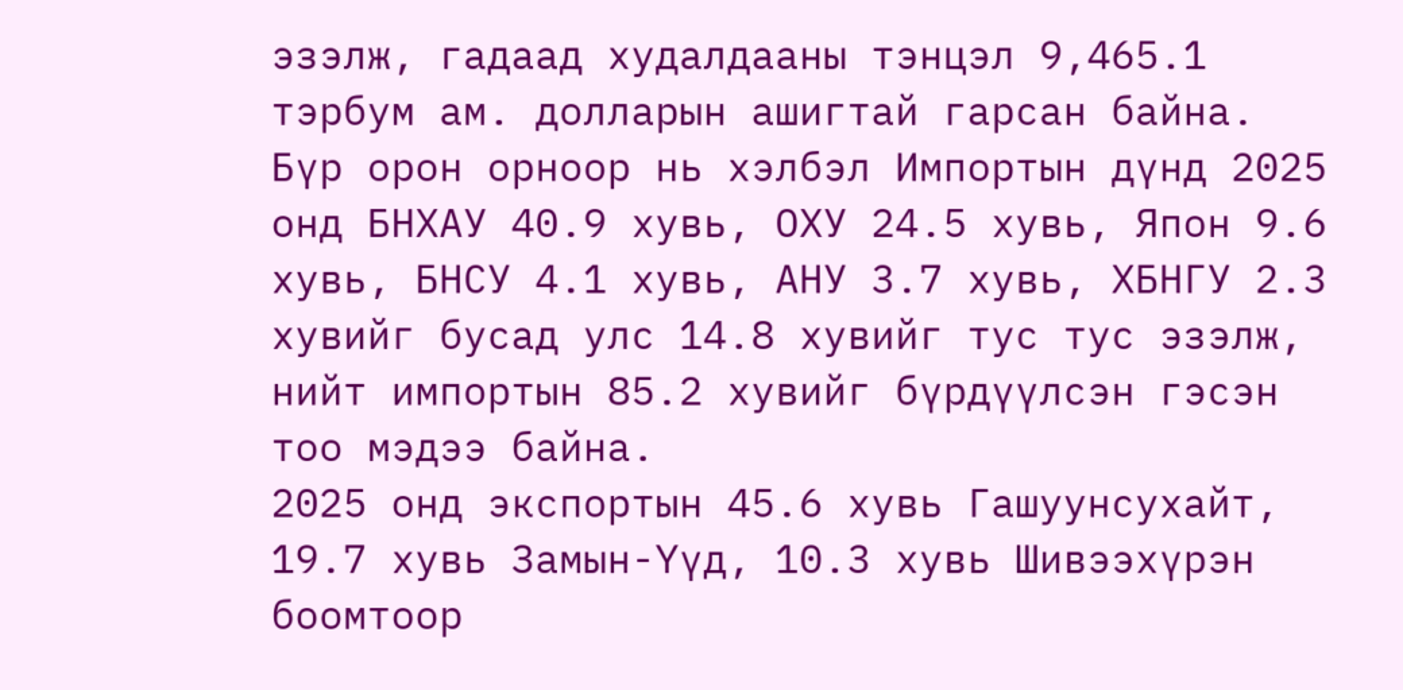эзэлж, гадаад худалдааны тэнцэл 9,465.1 тэрбум ам. долларын ашигтай гарсан байна. Бүр орон орноор нь хэлбэл Импортын дүнд 2025 онд БНХАУ 40.9 хувь, ОХУ 24.5 хувь, Япон 9.6 хувь, БНСУ 4.1 хувь, АНУ 3.7 хувь, ХБНГУ 2.3 хувийг бусад улс 14.8 хувийг тус тус эзэлж, нийт импортын 85.2 хувийг бүрдүүлсэн гэсэн тоо мэдээ байна.
2025 онд экспортын 45.6 хувь Гашуунсухайт, 19.7 хувь Замын-Үүд, 10.3 хувь Шивээхүрэн боомтоор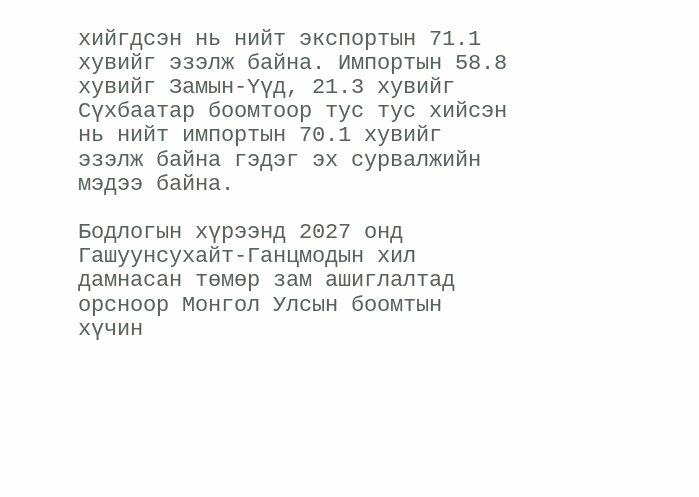хийгдсэн нь нийт экспортын 71.1 хувийг эзэлж байна. Импортын 58.8 хувийг Замын-Үүд, 21.3 хувийг Сүхбаатар боомтоор тус тус хийсэн нь нийт импортын 70.1 хувийг эзэлж байна гэдэг эх сурвалжийн мэдээ байна.

Бодлогын хүрээнд 2027 онд Гашуунсухайт-Ганцмодын хил дамнасан төмөр зам ашиглалтад орсноор Монгол Улсын боомтын хүчин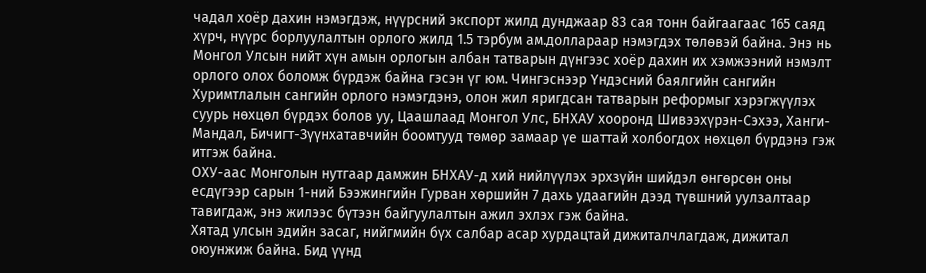чадал хоёр дахин нэмэгдэж, нүүрсний экспорт жилд дунджаар 83 сая тонн байгаагаас 165 саяд хүрч, нүүрс борлуулалтын орлого жилд 1.5 тэрбум ам.доллараар нэмэгдэх төлөвэй байна. Энэ нь Монгол Улсын нийт хүн амын орлогын албан татварын дүнгээс хоёр дахин их хэмжээний нэмэлт орлого олох боломж бүрдэж байна гэсэн үг юм. Чингэснээр Үндэсний баялгийн сангийн Хуримтлалын сангийн орлого нэмэгдэнэ, олон жил яригдсан татварын реформыг хэрэгжүүлэх суурь нөхцөл бүрдэх болов уу, Цаашлаад Монгол Улс, БНХАУ хооронд Шивээхүрэн-Сэхээ, Ханги-Мандал, Бичигт-Зүүнхатавчийн боомтууд төмөр замаар үе шаттай холбогдох нөхцөл бүрдэнэ гэж итгэж байна.
ОХУ-аас Монголын нутгаар дамжин БНХАУ-д хий нийлүүлэх эрхзүйн шийдэл өнгөрсөн оны есдүгээр сарын 1-ний Бээжингийн Гурван хөршийн 7 дахь удаагийн дээд түвшний уулзалтаар тавигдаж, энэ жилээс бүтээн байгуулалтын ажил эхлэх гэж байна.
Хятад улсын эдийн засаг, нийгмийн бүх салбар асар хурдацтай дижиталчлагдаж, дижитал оюунжиж байна. Бид үүнд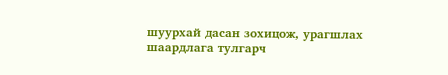шуурхай дасан зохицож, урагшлах шаардлага тулгарч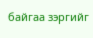байгаа зэргийг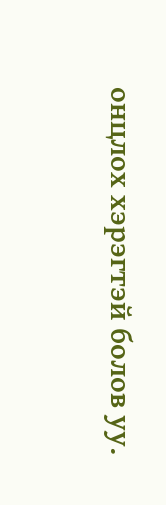онцлох хэрэгтэй болов уу.